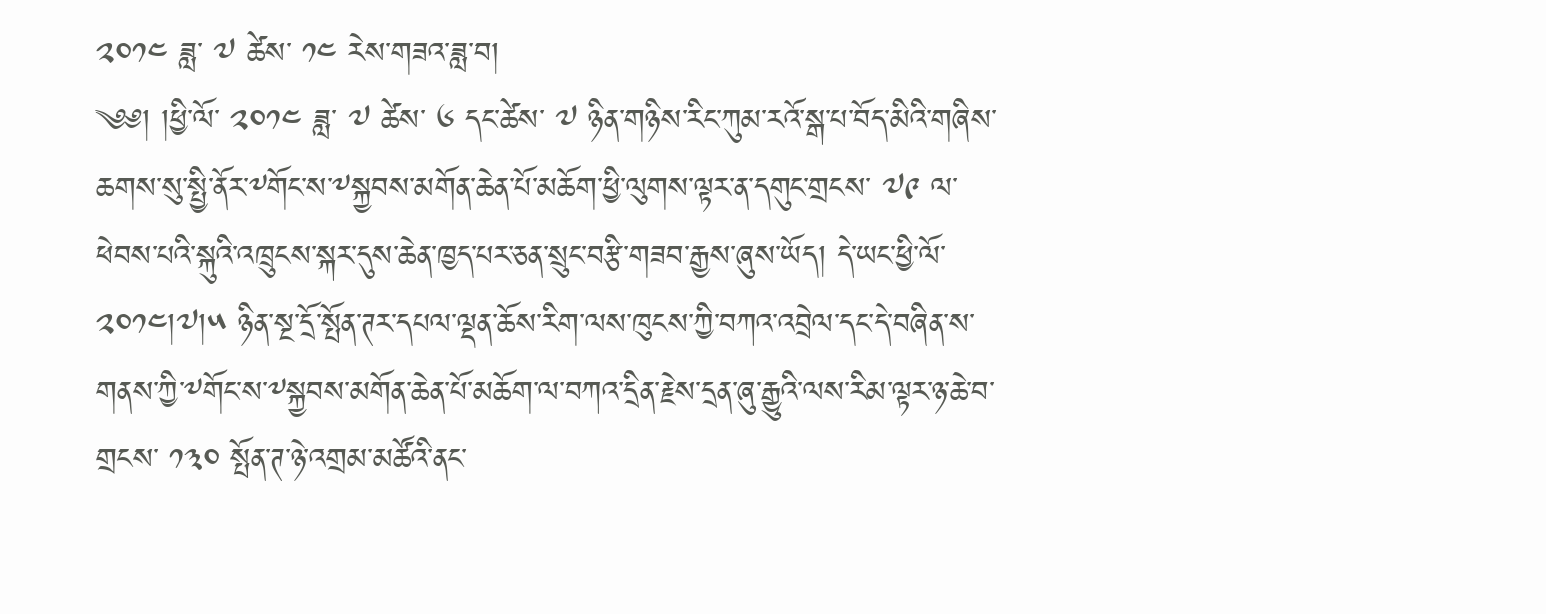༢༠༡༤ ཟླ་ ༧ ཚེས་ ༡༤ རེས་གཟའ་ཟླ་བ།
༄༅། །ཕྱི་ལོ་ ༢༠༡༤ ཟླ་ ༧ ཚེས་ ༦ དང་ཚེས་ ༧ ཉིན་གཉིས་རིང་ཀུམ་རའོ་སྒ་པ་བོད་མིའི་གཞིས་ཆགས་སུ་སྤྱི་ནོར་༸གོང་ས་༸སྐྱབས་མགོན་ཆེན་པོ་མཆོག་ཕྱི་ལུགས་ལྟར་ན་དགུང་གྲངས་ ༧༩ ལ་ཕེབས་པའི་སྐུའི་འཁྲུངས་སྐར་དུས་ཆེན་ཁྱད་པར་ཅན་སྲུང་བརྩི་གཟབ་རྒྱས་ཞུས་ཡོད། དེ་ཡང་ཕྱི་ལོ་ ༢༠༡༤།༧།༥ ཉིན་སྔ་དྲོ་སྤོན་ཊར་དཔལ་ལྡན་ཆོས་རིག་ལས་ཁུངས་ཀྱི་བཀའ་འབྲེལ་དང་དེ་བཞིན་ས་གནས་ཀྱི་༸གོང་ས་༸སྐྱབས་མགོན་ཆེན་པོ་མཆོག་ལ་བཀའ་དྲིན་རྗེས་དྲན་ཞུ་རྒྱུའི་ལས་རིམ་ལྟར་ཉ་ཆེ་བ་གྲངས་ ༡༣༠ སྤོན་ཊ་ཉེ་འགྲམ་མཚོའི་ནང་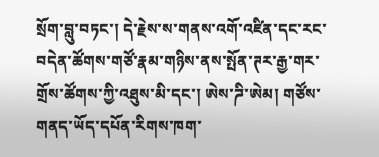སྲོག་བླུ་བཏང་། དེ་རྗེས་ས་གནས་འགོ་འཛིན་དང་རང་བདེན་ཚོགས་གཙོ་རྣམ་གཉིས་ནས་སྤོན་ཊར་རྒྱ་གར་གྲོས་ཚོགས་ཀྱི་འཐུས་མི་དང་། ཨེས་ཌི་ཨེམ། གཙོས་གནད་ཡོད་དཔོན་རིགས་ཁག་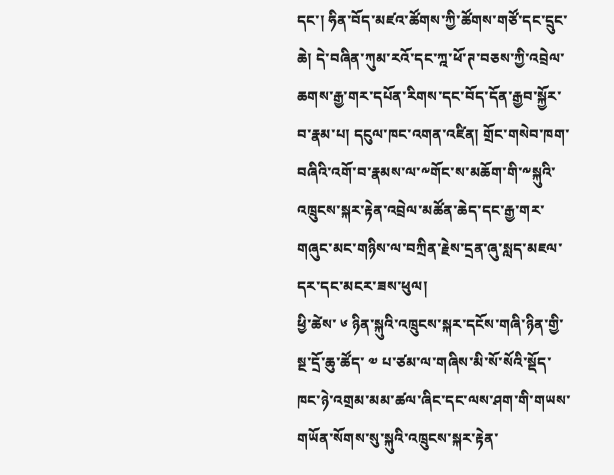དང་། ཧིན་བོད་མཛའ་ཚོགས་ཀྱི་ཚོགས་གཙོ་དང་དྲུང་ཆེ། དེ་བཞིན་ཀུམ་རའོ་དང་ཀྰ་ཕོ་ཊ་བཅས་ཀྱི་འབྲེལ་ཆགས་རྒྱ་གར་དཔོན་རིགས་དང་བོད་དོན་རྒྱབ་སྐྱོར་བ་རྣམ་པ། དངུལ་ཁང་འགན་འཛིན། གྲོང་གསེབ་ཁག་བཞིའི་འགོ་བ་རྣམས་ལ་༸གོང་ས་མཆོག་གི་༸སྐུའི་འཁྲུངས་སྐར་རྟེན་འབྲེལ་མཚོན་ཆེད་དང་རྒྱ་གར་གཞུང་མང་གཉིས་ལ་བཀྲིན་རྗེས་དྲན་ཞུ་སླད་མཇལ་དར་དང་མངར་ཟས་ཕུལ།
ཕྱི་ཚེས་ ༦ ཉིན་སྐུའི་འཁྲུངས་སྐར་དངོས་གཞི་ཉིན་གྱི་སྔ་དྲོ་ཆུ་ཚོད་ ༧ པ་ཙམ་ལ་གཞིས་མི་སོ་སོའི་སྡོད་ཁང་ཉེ་འགྲམ་མམ་ཚལ་ཞིང་དང་ལས་ཤག་གི་གཡས་གཡོན་སོགས་སུ་སྐུའི་འཁྲུངས་སྐར་རྟེན་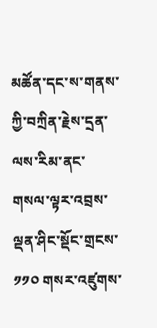མཚོན་དང་ས་གནས་ཀྱི་བཀྲིན་རྗེས་དྲན་ལས་རིམ་ནང་གསལ་ལྟར་འབྲས་ལྡན་ཤིང་སྡོང་གྲངས་ ༡༡༠ གསར་འཛུགས་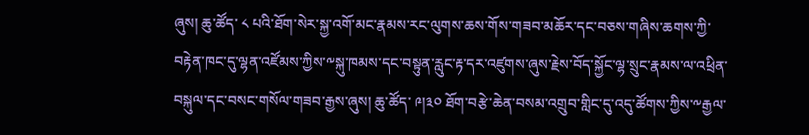ཞུས། ཆུ་ཚོད་ ༨ པའི་ཐོག་སེར་སྐྱ་འགོ་མང་རྣམས་རང་ལུགས་ཆས་གོས་གཟབ་མཆོར་དང་བཅས་གཞིས་ཆགས་ཀྱི་བརྟེན་ཁང་དུ་ལྷན་འཛོམས་ཀྱིས་༸སྐུ་ཁམས་དང་བསྟུན་རླུང་རྟ་དར་འཛུགས་ཞུས་རྗེས་བོད་སྐྱོང་ལྷ་སྲུང་རྣམས་ལ་འཕྲིན་བསྐུལ་དང་བསང་གསོལ་གཟབ་རྒྱས་ཞུས། ཆུ་ཚོད་ ༩།༣༠ ཐོག་བརྩེ་ཆེན་བསམ་འགྲུབ་གླིང་དུ་འདུ་ཚོགས་ཀྱིས་༸རྒྱལ་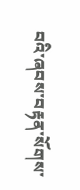བའི་ཞབས་བརྟན་སོགས་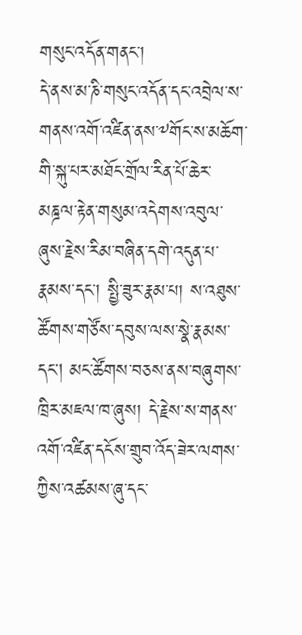གསུང་འདོན་གནང་།
དེ་ནས་མ་ཎི་གསུང་འདོན་དང་འབྲེལ་ས་གནས་འགོ་འཛིན་ནས་༸གོང་ས་མཆོག་གི་སྐུ་པར་མཐོང་གྲོལ་རིན་པོ་ཆེར་མཎྜལ་རྟེན་གསུམ་འདེགས་འབུལ་ཞུས་རྗེས་རིམ་བཞིན་དགེ་འདུན་པ་རྣམས་དང་། སྤྱི་ཟུར་རྣམ་པ། ས་འཐུས་ཚོགས་གཙོས་དབུས་ལས་སྣེ་རྣམས་དང། མང་ཚོགས་བཅས་ནས་བཞུགས་ཁྲིར་མཇལ་ཁ་ཞུས། དེ་རྗེས་ས་གནས་འགོ་འཛིན་དངོས་གྲུབ་འོད་ཟེར་ལགས་ཀྱིས་འཚམས་ཞུ་དང་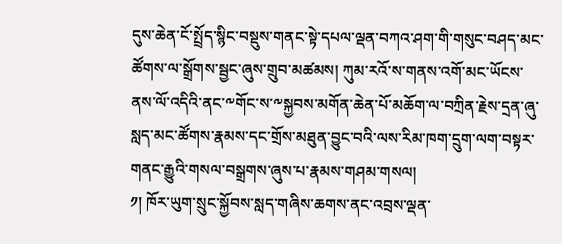དུས་ཆེན་ངོ་སྤྲོད་སྙིང་བསྡུས་གནང་སྟེ་དཔལ་ལྡན་བཀའ་ཤག་གི་གསུང་བཤད་མང་ཚོགས་ལ་སྒྲོགས་སྦྱང་ཞུས་གྲུབ་མཚམས། ཀུམ་རའོ་ས་གནས་འགོ་མང་ཡོངས་ནས་ལོ་འདིའི་ནང་༸གོང་ས་༸སྐྱབས་མགོན་ཆེན་པོ་མཆོག་ལ་བཀྲིན་རྗེས་དྲན་ཞུ་སླད་མང་ཚོགས་རྣམས་དང་གྲོས་མཐུན་བྱུང་བའི་ལས་རིམ་ཁག་དྲུག་ལག་བསྟར་གནང་རྒྱུའི་གསལ་བསྒྲགས་ཞུས་པ་རྣམས་གཤམ་གསལ།
༡། ཁོར་ཡུག་སྲུང་སྐྱོབས་སླད་གཞིས་ཆགས་ནང་འབྲས་ལྡན་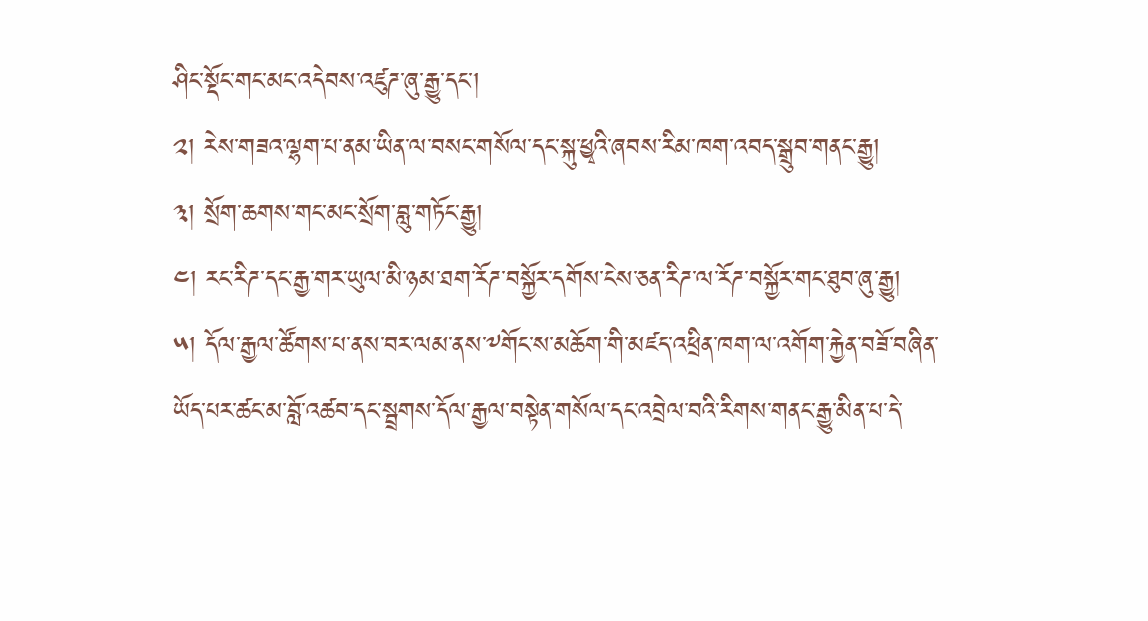ཤིང་སྡོང་གང་མང་འདེབས་འཛུཌ་ཞུ་རྒྱུ་དང་།
༢། རེས་གཟའ་ལྷག་པ་ནམ་ཡིན་ལ་བསང་གསོལ་དང་སྐུ་ཕྱྭའི་ཞབས་རིམ་ཁག་འབད་སྒྲུབ་གནང་རྒྱུ།
༣། སྲོག་ཆགས་གང་མང་སྲོག་བླུ་གཏོང་རྒྱུ།
༤། རང་རིཌ་དང་རྒྱ་གར་ཡུལ་མི་ཉམ་ཐག་རོཌ་བསྐྱོར་དགོས་ངེས་ཅན་རིཌ་ལ་རོཌ་བསྐྱོར་གང་ཐུབ་ཞུ་རྒྱུ།
༥། དོལ་རྒྱལ་ཚོགས་པ་ནས་བར་ལམ་ནས་༸གོང་ས་མཆོག་གི་མཛད་འཕྲིན་ཁག་ལ་འགོག་རྐྱེན་བཟོ་བཞིན་
ཡོད་པར་ཚང་མ་བློ་འཚབ་དང་སྦྲགས་དོལ་རྒྱལ་བསྟེན་གསོལ་དང་འབྲེལ་བའི་རིགས་གནང་རྒྱུ་མིན་པ་དེ་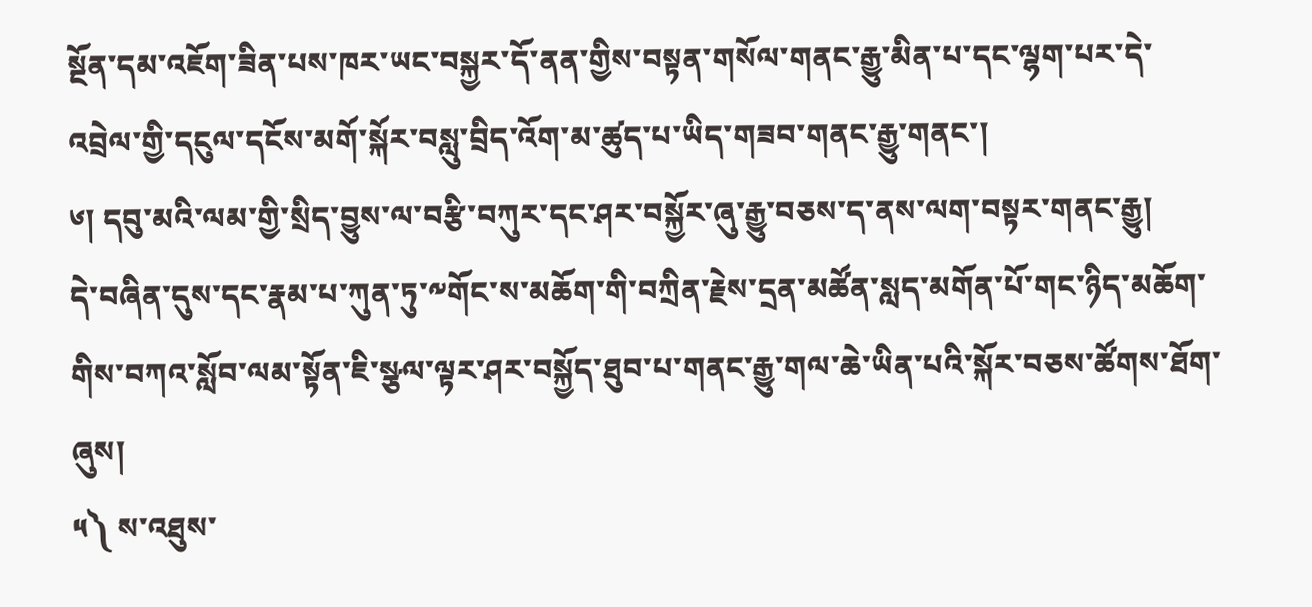སྔོན་དམ་འཇོག་ཟིན་པས་ཁར་ཡང་བསྐྱར་དོ་ནན་གྱིས་བསྟན་གསོལ་གནང་རྒྱུ་མིན་པ་དང་ལྷག་པར་དེ་
འབྲེལ་གྱི་དངུལ་དངོས་མགོ་སྐོར་བསླུ་བྲིད་འོག་མ་ཚུད་པ་ཡིད་གཟབ་གནང་རྒྱུ་གནང་།
༦། དབུ་མའི་ལམ་གྱི་སྲིད་བྱུས་ལ་བརྩི་བཀུར་དང་ཤར་བསྐྱོར་ཞུ་རྒྱུ་བཅས་ད་ནས་ལག་བསྟར་གནང་རྒྱུ།
དེ་བཞིན་དུས་དང་རྣམ་པ་ཀུན་ཏུ་༸གོང་ས་མཆོག་གི་བཀྲིན་རྗེས་དྲན་མཚོན་སླད་མགོན་པོ་གང་ཉིད་མཆོག་གིས་བཀའ་སློབ་ལམ་སྟོན་ཇི་སྩལ་ལྟར་ཤར་བསྐྱོད་ཐུབ་པ་གནང་རྒྱུ་གལ་ཆེ་ཡིན་པའི་སྐོར་བཅས་ཚོགས་ཐོག་ཞུས།
༥༽ ས་འཐུས་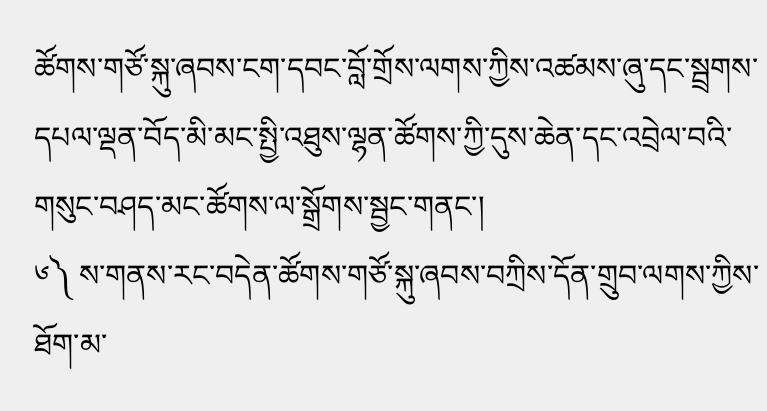ཚོགས་གཙོ་སྐུ་ཞབས་ངག་དབང་བློ་གྲོས་ལགས་ཀྱིས་འཚམས་ཞུ་དང་སྦྲགས་དཔལ་ལྡན་བོད་མི་མང་སྤྱི་འཐུས་ལྷན་ཚོགས་ཀྱི་དུས་ཆེན་དང་འབྲེལ་བའི་གསུང་བཤད་མང་ཚོགས་ལ་སྒྲོགས་སྦྱང་གནང་།
༦༽ ས་གནས་རང་བདེན་ཚོགས་གཙོ་སྐུ་ཞབས་བཀྲིས་དོན་གྲུབ་ལགས་ཀྱིས་ཐོག་མ་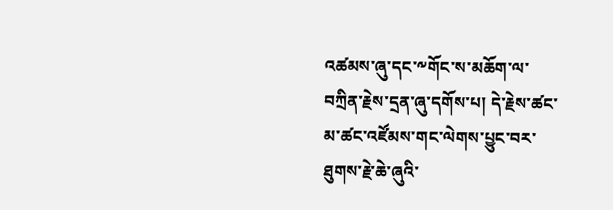འཚམས་ཞུ་དང་༸གོང་ས་མཆོག་ལ་བཀྲིན་རྗེས་དྲན་ཞུ་དགོས་པ། དེ་རྗེས་ཚང་མ་ཚང་འཛོམས་གང་ལེགས་པྱུང་བར་ཐུགས་རྗེ་ཆེ་ཞུའི་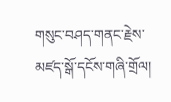གསུང་བཤད་གནང་རྗེས་མཛད་སྒོ་དངོས་གཞི་གྲོལ།